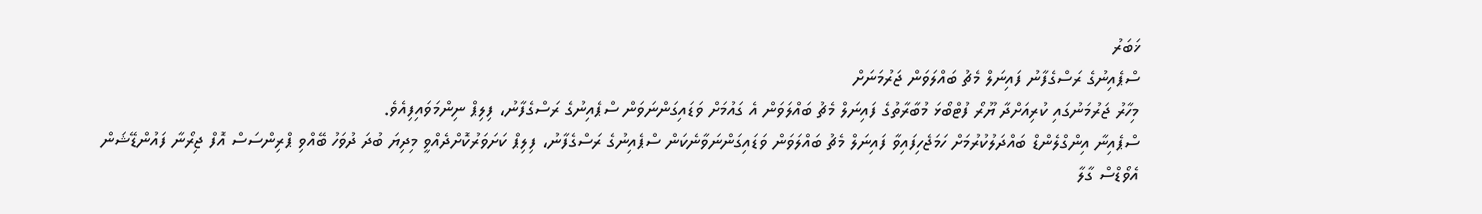ޚަބަރު
ސްޕެއިނުގެ ރަސްގެފާނު ފައިނަލް މެޗު ބައްލަވަން ޖަރުމަނަށް
މިހާރު ޖަރުމަނުގައި ކުރިއަށްދާ ޔޫރޯ ފުޓްބޯޅަ މުބާރާތުގެ ފައިނަލް މެޗު ބައްލަވަން އެ ގައުމަށް ވަޑައިގަންނަވަން ސްޕެއިނުގެ ރަސްގެފާނު، ފިލިޕް ނިންމަވައިފިއެވެ.
ސްޕެއިނާ އިންގްލެންޑް ބައްދަލުކުރުމަށް ހަމަޖެހިފައިވާ ފައިނަލް މެޗު ބައްލަވަން ވަޑައިގަންނަވާނެކަން ސްޕެއިނުގެ ރަސްގެފާނު، ފިލިޕް ކަށަވަރުކޮށްދެއްވީ މިދިޔަ ބުދަ ދުވަހު ބޭއްވި ޕްރިންސަސް އޮފް ޖިރޯނާ ފައުންޑޭޝަން އެވޯޑްސް ގާލާ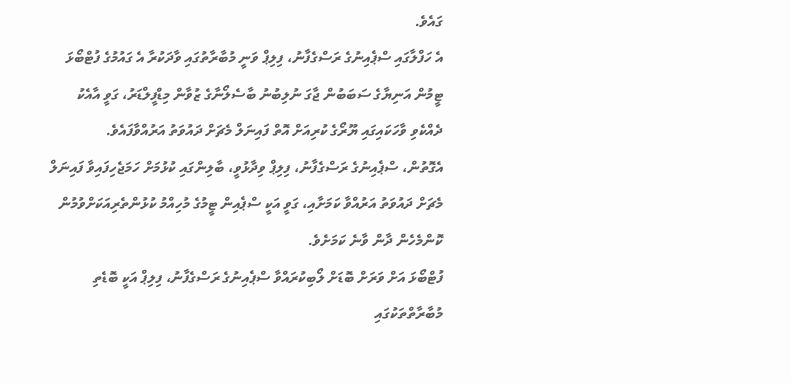ގައެވެ.
އެ ހަފްލާގައި ސްޕެއިނުގެ ރަސްގެފާނު، ފިލިޕް ވަނީ މުބާރާތުގައި ވާދަކުރާ އެ ގައުމުގެ ފުޓްބޯޅަ ޓީމުން އަނިޔާގެ ސަބަބުން ޖާގަ ނުލިބުނު ބާސެލޯނާގެ ޒުވާން މިޑްފީލްޑަރު، ގަވީ އާއެކު ދެއްކެވި ވާހަކައިގައި ޔޫރޯގެ ކުރިއަށް އޮތް ފައިނަލް މެޗަށް ދައުވަތު އަރުއްވާފައެވެ.
އެގޮތުން، ސްޕެއިނުގެ ރަސްގެފާނު، ފިލިޕް ވިދާޅުވީ، ބާލިންގައި ކުޅުމަށް ހަމަޖެހިފައިވާ ފައިނަލް މެޗަށް ދައުވަތު އަރުއްވާ ކަމަށާއި، ގަވީ އަކީ ސްޕެއިން ޓީމުގެ މުހިއްމު ކުޅުންތެރިއަކަށްވުމުން ކޮންމެހެން ދާން ވާނެ ކަމަށެވެ.
ފުޓްބޯޅަ އަށް ވަރަށް ބޮޑަށް ލޯބިކުރައްވާ ސްޕެއިނުގެ ރަސްގެފާނު، ފިލިޕް އަކީ ބޮޑެތި މުބާރާތްތަކުގައި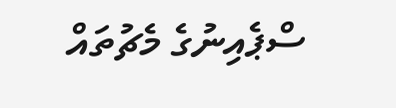ސްޕެއިނުގެ މެޗުތައް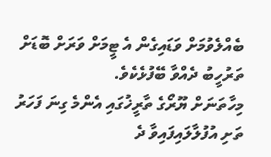ބެއްލެވުމަށް ވަޑައިގެން އެ ޓީމަށް ވަރަށް ބޮޑަށް ތަރުހީބު ދެއްވާ ބޭފުޅެކެވެ.
މިހާތަނަށް ޔޫރޯގެ ތާރީޚުގައި އެންމެ ގިނަ ފަހަރު ތަށި އުފުލާލައިފައިވާ ދެ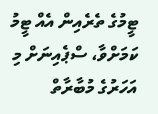ޓީމުގެ ތެރެއިން އެއް ޓީމު ކަމަށްވާ، ސްޕެއިނަށް މި އަހަރުގެ މުބާރާތް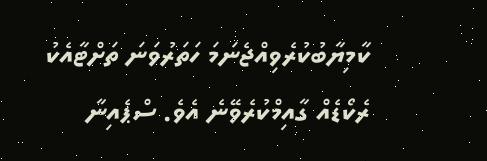ކާމިޔާބުކުރެވިއްޖެނަމަ ހަތަރުވަނަ ތަށްޓާއެކު ރެކޯޑެއް ގާއިމްކުރެވޭނެ އެވެ. ސްޕެއިނާ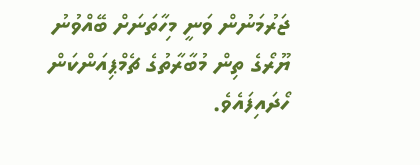ޖަރުމަނުން ވަނީ މިހާތަނަށް ބޭއްވުނު ޔޫރޯގެ ތިން މުބާރާތުގެ ޗެމްޕިއަންކަން ހޯދައިފައެވެ.